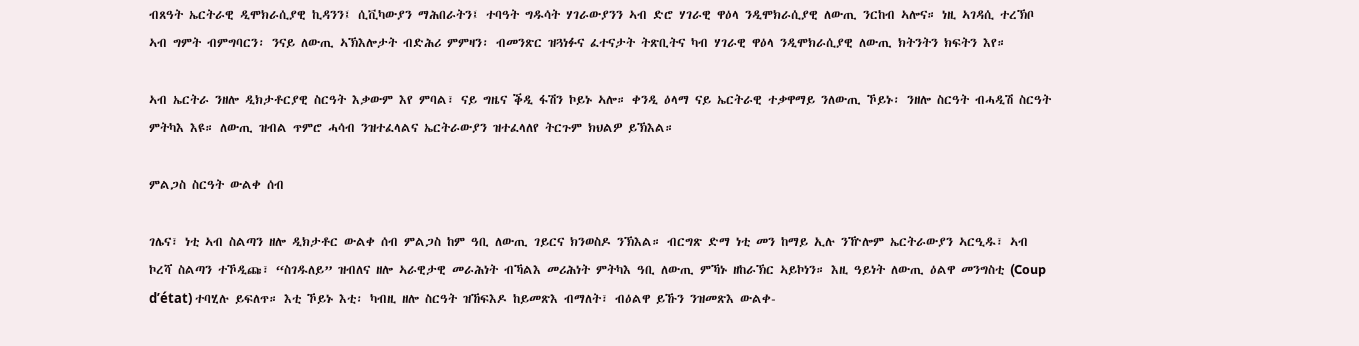ብጸዓት ኤርትራዊ ዲሞክራሲያዊ ኪዳንን፤ ሲቪካውያን ማሕበራትን፤ ተባዓት ግዱሳት ሃገራውያንን ኣብ ድሮ ሃገራዊ ዋዕላ ንዲሞክራሲያዊ ለውጢ ንርከብ ኣሎና። ነዚ ኣገዳሲ ተረኽቦ ኣብ ግምት ብምግባርን፡ ንናይ ለውጢ ኣኽእሎታት ብድሕሪ ምምዛን፡ ብመንጽር ዝጓነፉና ፈተናታት ትጽቢትና ካብ ሃገራዊ ዋዕላ ንዲሞክራሲያዊ ለውጢ ክትንትን ክፍትን እየ።

ኣብ ኤርትራ ንዘሎ ዲክታቶርያዊ ስርዓት እቃውም እየ ምባል፣ ናይ ግዜና ቕዲ ፋሽን ኮይኑ ኣሎ። ቀንዲ ዕላማ ናይ ኤርትራዊ ተቃዋማይ ንለውጢ ኾይኑ፡ ንዘሎ ስርዓት ብሓዲሽ ስርዓት ምትካእ እዩ። ለውጢ ዝብል ጥምሮ ሓሳብ ንዝተፈላልና ኤርትራውያን ዝተፈላለየ ትርጉም ክህልዎ ይኽእል።

ምልጋስ ስርዓት ውልቀ ሰብ

ገሌና፣ ነቲ ኣብ ስልጣን ዘሎ ዲክታቶር ውልቀ ሰብ ምልጋስ ከም ዓቢ ለውጢ ገይርና ክንወስዶ ንኽእል። ብርግጽ ድማ ነቲ መን ከማይ ኢሉ ንዅሎም ኤርትራውያን ኣርዒዱ፣ ኣብ ኮረሻ ስልጣን ተኾዲጩ፣ “ስገዱለይ” ዝብለና ዘሎ ኣራዊታዊ መራሕነት ብኻልእ መሪሕነት ምትካእ ዓቢ ለውጢ ምኻኑ ዘከራኽር ኣይኮነን። እዚ ዓይነት ለውጢ ዕልዋ መንግስቲ (Coup d’état) ተባሂሉ ይፍለጥ። እቲ ኾይኑ እቲ፡ ካብዚ ዘሎ ስርዓት ዝኸፍእዶ ከይመጽእ ብማለት፣ ብዕልዋ ይኹን ንዝመጽእ ውልቀ-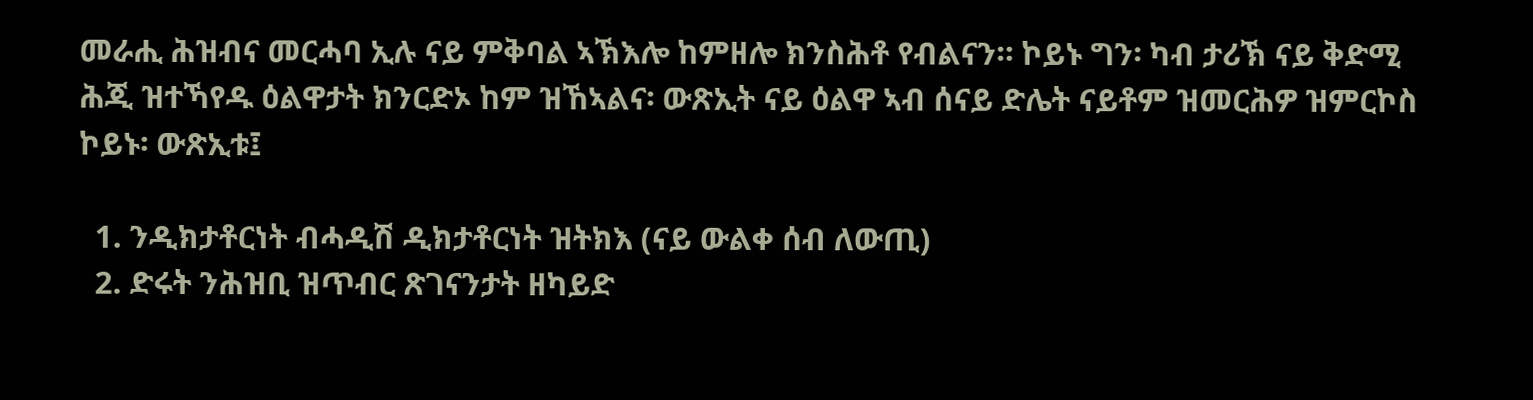መራሒ ሕዝብና መርሓባ ኢሉ ናይ ምቅባል ኣኽእሎ ከምዘሎ ክንስሕቶ የብልናን። ኮይኑ ግን፡ ካብ ታሪኽ ናይ ቅድሚ ሕጂ ዝተኻየዱ ዕልዋታት ክንርድኦ ከም ዝኸኣልና፡ ውጽኢት ናይ ዕልዋ ኣብ ሰናይ ድሌት ናይቶም ዝመርሕዎ ዝምርኮስ ኮይኑ፡ ውጽኢቱ፤

  1. ንዲክታቶርነት ብሓዲሽ ዲክታቶርነት ዝትክእ (ናይ ውልቀ ሰብ ለውጢ)
  2. ድሩት ንሕዝቢ ዝጥብር ጽገናንታት ዘካይድ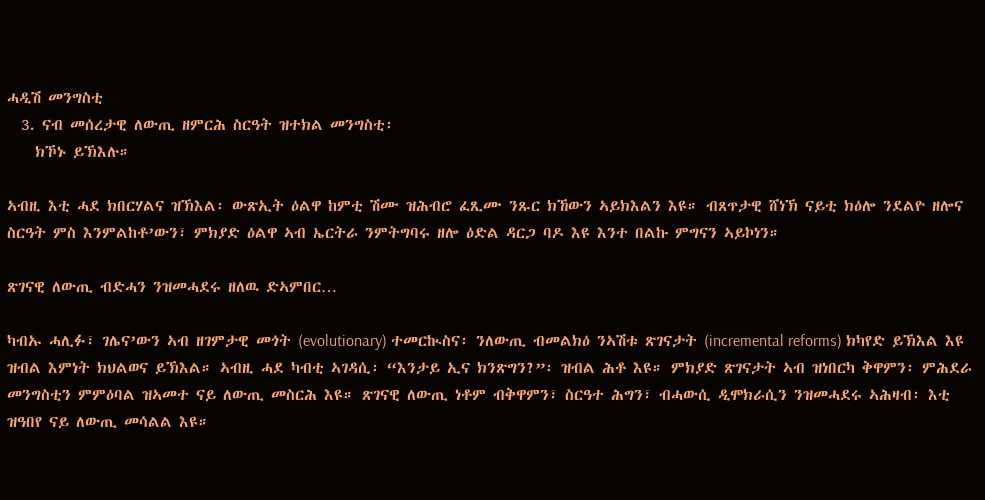ሓዲሽ መንግስቲ
  3. ናብ መሰረታዊ ለውጢ ዘምርሕ ስርዓት ዝተክል መንግስቲ፡
    ክኾኑ ይኽእሉ።

ኣብዚ እቲ ሓደ ክበርሃልና ዝኽእል፡ ውጽኢት ዕልዋ ከምቲ ሽሙ ዝሕብሮ ፈጺሙ ንጹር ክኸውን ኣይክእልን እዩ። ብጸጥታዊ ሸነኽ ናይቲ ክዕሎ ንደልዮ ዘሎና ስርዓት ምስ እንምልከቶ’ውን፣ ምክያድ ዕልዋ ኣብ ኤርትራ ንምትግባሩ ዘሎ ዕድል ዳርጋ ባዶ እዩ እንተ በልኩ ምግናን ኣይኮነን።

ጽገናዊ ለውጢ ብድሓን ንዝመሓደሩ ዘለዉ ድኣምበር…

ካብኡ ሓሊፉ፣ ገሌና’ውን ኣብ ዘገምታዊ መጎት (evolutionary) ተመርኲስና፡ ንለውጢ ብመልክዕ ንኣሽቱ ጽገናታት (incremental reforms) ክካየድ ይኽእል እዩ ዝብል እምነት ክህልወና ይኽእል። ኣብዚ ሓደ ካብቲ ኣገዳሲ፡ “እንታይ ኢና ክንጽግን?”፡ ዝብል ሕቶ እዩ። ምክያድ ጽገናታት ኣብ ዝነበርካ ቅዋምን፡ ምሕደራ መንግስቲን ምምዕባል ዝኣመተ ናይ ለውጢ መስርሕ እዩ። ጽገናዊ ለውጢ ነቶም ብቅዋምን፣ ስርዓተ ሕግን፣ ብሓውሲ ዲሞክራሲን ንዝመሓደሩ ኣሕዛብ፡ እቲ ዝዓበየ ናይ ለውጢ መሳልል እዩ።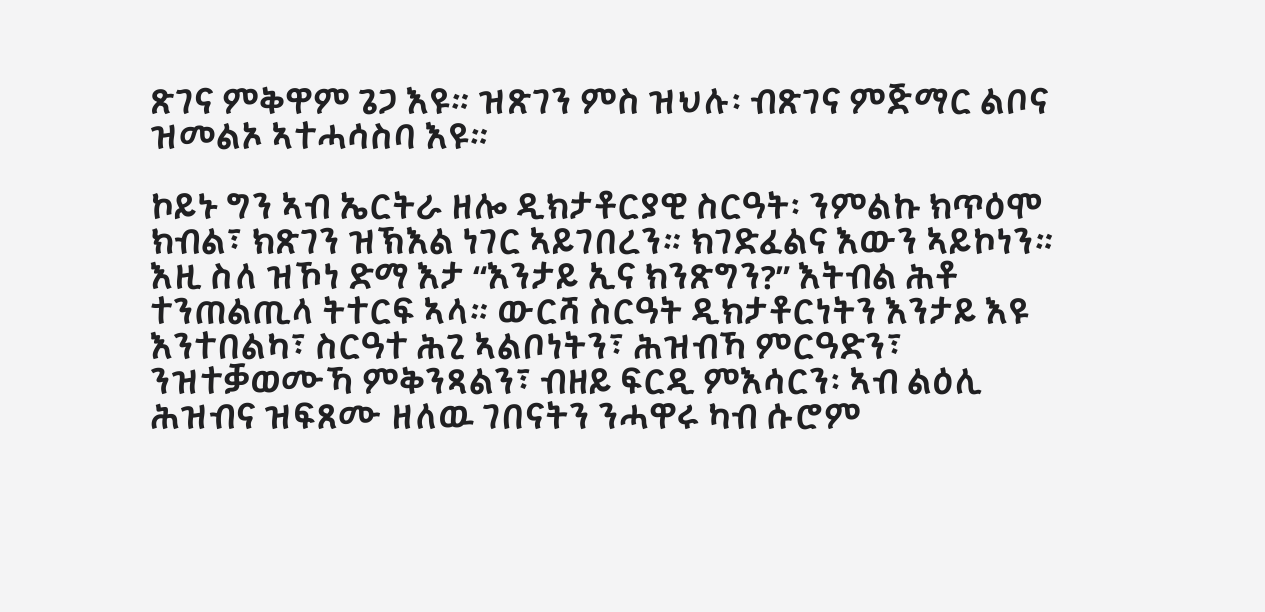ጽገና ምቅዋም ጌጋ እዩ። ዝጽገን ምስ ዝህሉ፡ ብጽገና ምጅማር ልቦና ዝመልኦ ኣተሓሳስባ እዩ።

ኮይኑ ግን ኣብ ኤርትራ ዘሎ ዲክታቶርያዊ ስርዓት፡ ንምልኩ ክጥዕሞ ክብል፣ ክጽገን ዝኽእል ነገር ኣይገበረን። ክገድፈልና እውን ኣይኮነን። እዚ ስለ ዝኾነ ድማ እታ “እንታይ ኢና ክንጽግን?” እትብል ሕቶ ተንጠልጢላ ትተርፍ ኣላ። ውርሻ ስርዓት ዲክታቶርነትን እንታይ እዩ እንተበልካ፣ ስርዓተ ሕጊ ኣልቦነትን፣ ሕዝብኻ ምርዓድን፣ ንዝተቓወሙኻ ምቅንጻልን፣ ብዘይ ፍርዲ ምእሳርን፡ ኣብ ልዕሊ ሕዝብና ዝፍጸሙ ዘለዉ ገበናትን ንሓዋሩ ካብ ሱሮም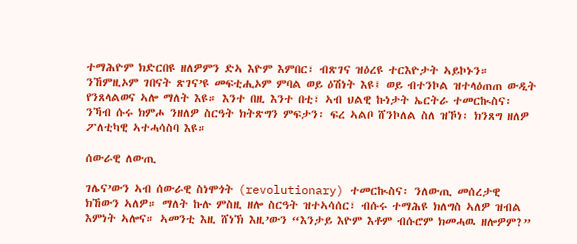ተማሕዮም ክድርበዩ ዘለዎምን ድኣ እዮም እምበር፣ ብጽገና ዝዕረዩ ተርእዮታት ኣይኮኑን። ንኸምዚኦም ገበናት ጽገና’ዩ መፍቲሒኦም ምባል ወይ ዕሽነት እዩ፤ ወይ ብተንኮል ዝተላዕጠጠ ውዲት የንጸላልወና ኣሎ ማለት እዩ። እንተ በዚ እንተ በቲ፣ ኣብ ህልዊ ኩነታት ኤርትራ ተመርኲስና፡ ንኻብ ሱሩ ክምሖ ንዘለዎ ስርዓት ክትጽግን ምፍታን፡ ፍረ ኣልቦ ሸንኮለል ስለ ዝኾነ፡ ክንጸግ ዘለዎ ፖለቲካዊ ኣተሓሳስባ እዩ።

ሰውራዊ ለውጢ

ገሌና’ውን ኣብ ሰውራዊ ስነሞጎት (revolutionary) ተመርኲስና፡ ንለውጢ መሰረታዊ ክኸውን ኣለዎ። ማለት ኩሉ ምስዚ ዘሎ ስርዓት ዝተኣሳሰር፣ ብሱሩ ተማሕዩ ክለግስ ኣለዎ ዝብል እምነት ኣሎና። ኣመንቲ እዚ ሸነኽ እዚ’ውን “እንታይ እዮም እቶም ብሱሮም ክመሓዉ ዘሎዎም?”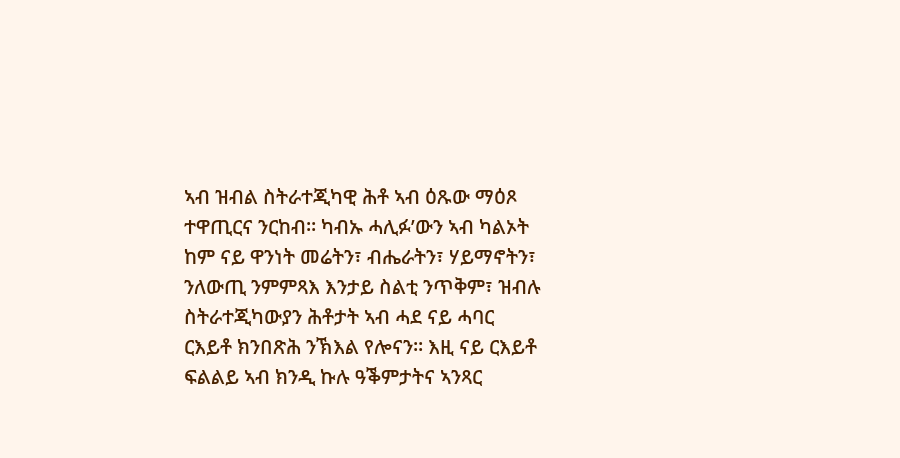ኣብ ዝብል ስትራተጂካዊ ሕቶ ኣብ ዕጹው ማዕጾ ተዋጢርና ንርከብ። ካብኡ ሓሊፉ’ውን ኣብ ካልኦት ከም ናይ ዋንነት መሬትን፣ ብሔራትን፣ ሃይማኖትን፣ ንለውጢ ንምምጻእ እንታይ ስልቲ ንጥቅም፣ ዝብሉ ስትራተጂካውያን ሕቶታት ኣብ ሓደ ናይ ሓባር ርእይቶ ክንበጽሕ ንኽእል የሎናን። እዚ ናይ ርእይቶ ፍልልይ ኣብ ክንዲ ኩሉ ዓቕምታትና ኣንጻር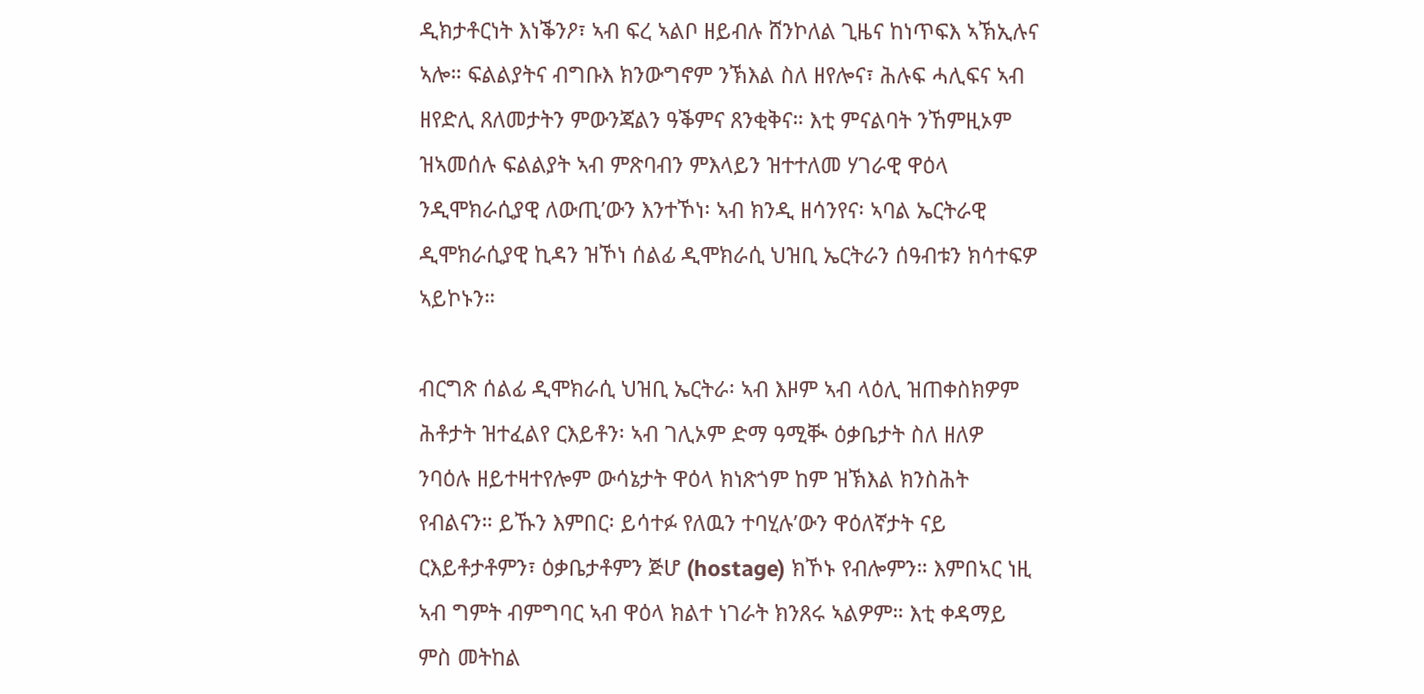ዲክታቶርነት እነቕንዖ፣ ኣብ ፍረ ኣልቦ ዘይብሉ ሸንኮለል ጊዜና ከነጥፍእ ኣኽኢሉና ኣሎ። ፍልልያትና ብግቡእ ክንውግኖም ንኽእል ስለ ዘየሎና፣ ሕሉፍ ሓሊፍና ኣብ ዘየድሊ ጸለመታትን ምውንጃልን ዓቕምና ጸንቂቅና። እቲ ምናልባት ንኸምዚኦም ዝኣመሰሉ ፍልልያት ኣብ ምጽባብን ምእላይን ዝተተለመ ሃገራዊ ዋዕላ ንዲሞክራሲያዊ ለውጢ’ውን እንተኾነ፡ ኣብ ክንዲ ዘሳንየና፡ ኣባል ኤርትራዊ ዲሞክራሲያዊ ኪዳን ዝኾነ ሰልፊ ዲሞክራሲ ህዝቢ ኤርትራን ሰዓብቱን ክሳተፍዎ ኣይኮኑን።

ብርግጽ ሰልፊ ዲሞክራሲ ህዝቢ ኤርትራ፡ ኣብ እዞም ኣብ ላዕሊ ዝጠቀስክዎም ሕቶታት ዝተፈልየ ርእይቶን፡ ኣብ ገሊኦም ድማ ዓሚቚ ዕቃቤታት ስለ ዘለዎ ንባዕሉ ዘይተዛተየሎም ውሳኔታት ዋዕላ ክነጽጎም ከም ዝኽእል ክንስሕት የብልናን። ይኹን እምበር፡ ይሳተፉ የለዉን ተባሂሉ’ውን ዋዕለኛታት ናይ ርእይቶታቶምን፣ ዕቃቤታቶምን ጅሆ (hostage) ክኾኑ የብሎምን። እምበኣር ነዚ ኣብ ግምት ብምግባር ኣብ ዋዕላ ክልተ ነገራት ክንጸሩ ኣልዎም። እቲ ቀዳማይ ምስ መትከል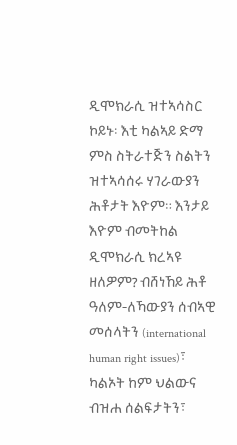ዲሞክራሲ ዝተኣሳስር ኮይኑ፡ እቲ ካልኣይ ድማ ምስ ስትራተጅን ስልትን ዝተኣሳሰሩ ሃገራውያን ሕቶታት እዮም። እንታይ እዮም ብመትከል ዲሞክራሲ ክረኣዩ ዘለዎም? ብሸነኸይ ሕቶ ዓለም-ለኻውያን ሰብኣዊ መሰላትን (international human right issues)፣ ካልኦት ከም ህልውና ብዝሐ ሰልፍታትን፣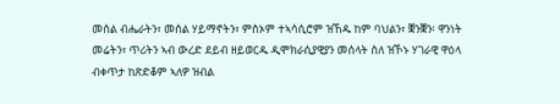መሰል ብሔራትን፣ መሰል ሃይማኖትን፣ ምስኦም ተኣሳሲሮም ዝኸዱ ከም ባህልን፣ ቛንቛን፡ ዋንነት መሬትን፣ ጥሪትን ኣብ ውረድ ደይብ ዘይወርዱ ዲሞክራሲያዊያን መሰላት ስለ ዝኾኑ ሃገራዊ ዋዕላ ብቀጥታ ከጽድቆም ኣለዎ ዝብል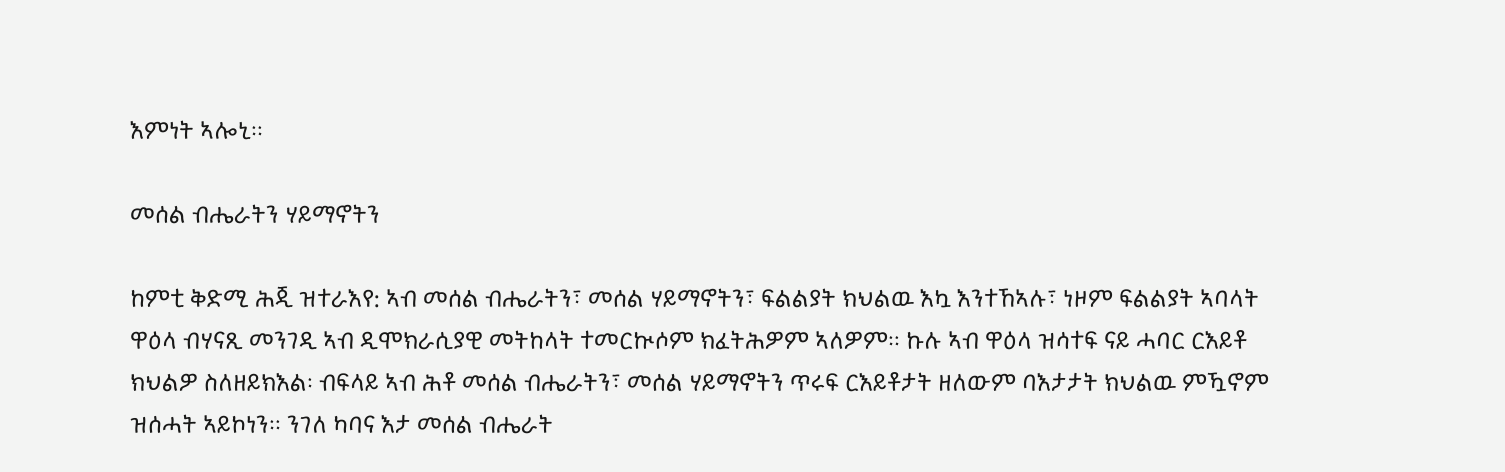እምነት ኣሎኒ።

መሰል ብሔራትን ሃይማኖትን

ከምቲ ቅድሚ ሕጂ ዝተራእየ: ኣብ መሰል ብሔራትን፣ መሰል ሃይማኖትን፣ ፍልልያት ክህልዉ እኳ እንተኸኣሉ፣ ነዞም ፍልልያት ኣባላት ዋዕላ ብሃናጺ መንገዲ ኣብ ዲሞክራሲያዊ መትከላት ተመርኲሶም ክፈትሕዎም ኣለዎም። ኩሉ ኣብ ዋዕላ ዝሳተፍ ናይ ሓባር ርእይቶ ክህልዎ ስለዘይክእል፡ ብፍላይ ኣብ ሕቶ መሰል ብሔራትን፣ መሰል ሃይማኖትን ጥሩፍ ርእይቶታት ዘለውም ባእታታት ክህልዉ ምዃኖም ዝሰሓት ኣይኮነን። ንገለ ካባና እታ መሰል ብሔራት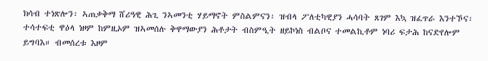ክሳብ ተነጽሎን፡ ኣጠቃቅማ ሸሪዓዊ ሕጊ ንኣመንቲ ሃይማኖት ምስልምናን፡ ዝብላ ፖለቲካዊያን ሓሳባት ጸገም እኳ ዝፈጥራ እንተኾና፡ ተሳተፍቲ ዋዕላ ነዞም ከምዚኦም ዝኣመሰሉ ቅዋማውያን ሕቶታት ብስምዒት ዘይኮነስ ብልቦና ተመልኪቶም ነባሪ ፍታሕ ከናድየሎም ይግባእ። ብመሰረቱ እዞም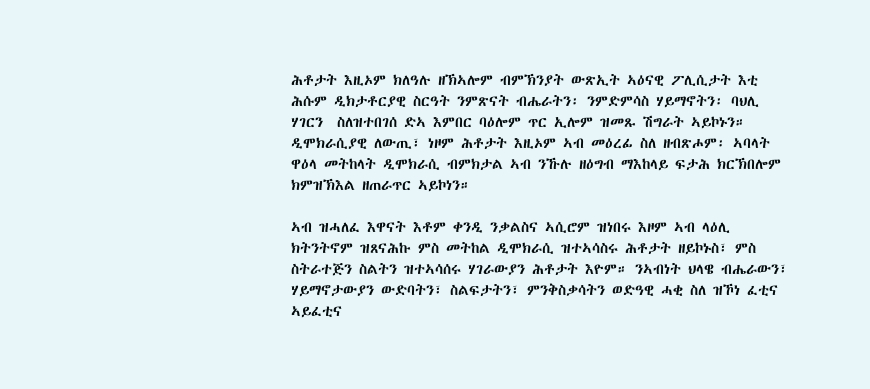ሕቶታት እዚኦም ክለዓሉ ዘኽኣሎም ብምኽንያት ውጽኢት ኣዕናዊ ፖሊሲታት እቲ ሕሱም ዲክታቶርያዊ ስርዓት ንምጽናት ብሔራትን፡ ንምድምሳስ ሃይማኖትን፡ ባህሊ ሃገርን  ስለዝተበገሰ ድኣ እምበር ባዕሎም ጥር ኢሎም ዝመጹ ሽግራት ኣይኮኑን። ዲሞክራሲያዊ ለውጢ፣ ነዞም ሕቶታት እዚኦም ኣብ መዕረፊ ስለ ዘብጽሖም፡ ኣባላት ዋዕላ መትከላት ዲሞክራሲ ብምክታል ኣብ ንኹሉ ዘዕግብ ማእከላይ ፍታሕ ክርኽበሎም ክምዝኽእል ዘጠራጥር ኣይኮነን።

ኣብ ዝሓለፈ እዋናት እቶም ቀንዲ ንቃልስና ኣሲሮም ዝነበሩ እዞም ኣብ ላዕሊ ክትንትኖም ዝጸናሕኩ ምስ መትከል ዲሞክራሲ ዝተኣሳስሩ ሕቶታት ዘይኮኑስ፣ ምስ ስትራተጅን ስልትን ዝተኣሳሰሩ ሃገራውያን ሕቶታት እዮም። ንኣብነት ህላዌ ብሔራውን፣ ሃይማኖታውያን ውድባትን፣ ስልፍታትን፣ ምንቅስቃሳትን ወድዓዊ ሓቂ ስለ ዝኾነ ፈቲና ኣይፈቲና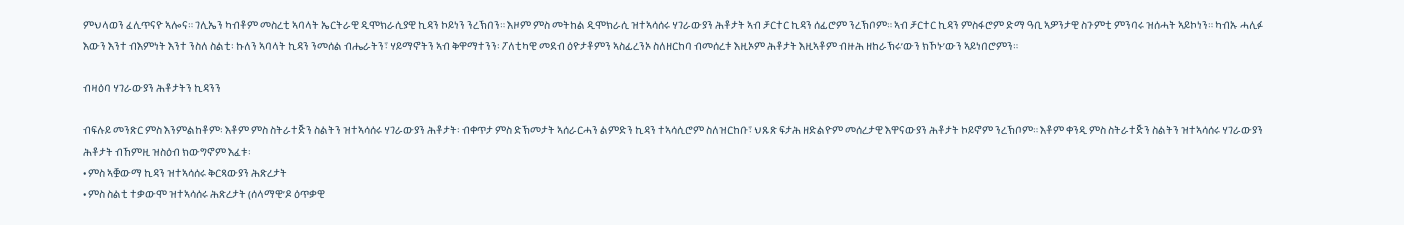ምህላወን ፈሊጥናዮ ኣሎና። ገሊኤን ካብቶም መስረቲ ኣባላት ኤርትራዊ ዲሞክራሲያዊ ኪዳን ኮይነን ንረኽበን። እዞም ምስ መትከል ዲሞክራሲ ዝተኣሳሰሩ ሃገራውያን ሕቶታት ኣብ ቻርተር ኪዳን ሰፊሮም ንረኽቦም። ኣብ ቻርተር ኪዳን ምስፋሮም ድማ ዓቢ ኣዎንታዊ ስጉምቲ ምንባሩ ዝሰሓት ኣይኮነን። ካብኡ ሓሊፉ እውን እንተ ብእምነት እንተ ንስለ ስልቲ፡ ኩለን ኣባላት ኪዳን ንመሰል ብሔራትን፣ ሃይማኖትን ኣብ ቅዋማተንን፡ ፖለቲካዊ መደብ ዕዮታቶምን ኣስፊረንኦ ስለዘርከባ ብመሰረቱ እዚኦም ሕቶታት እዚኣቶም ብዙሕ ዘከራኽሩ’ውን ክኾኑ’ውን ኣይነበሮምን።

ብዛዕባ ሃገራውያን ሕቶታትን ኪዳንን

ብፍሉይ መንጽር ምስ እንምልከቶም፡ እቶም ምስ ስትራተጅን ስልትን ዝተኣሳሰሩ ሃገራውያን ሕቶታት፡ ብቀጥታ ምስ ድኽመታት ኣሰራርሓን ልምድን ኪዳን ተኣሳሲሮም ስለዝርከቡ፣ ህጹጽ ፍታሕ ዘድልዮም መሰረታዊ እዋናውያን ሕቶታት ኮይኖም ንረኽቦም። እቶም ቀንዲ ምስ ስትራተጅን ስልትን ዝተኣሳሰሩ ሃገራውያን ሕቶታት ብኸምዚ ዝስዕብ ክውግኖም እፈቱ፡
• ምስ ኣቛውማ ኪዳን ዝተኣሳሰሩ ቅርጻውያን ሕጽረታት
• ምስ ስልቲ ተቃውሞ ዝተኣሳሰሩ ሕጽረታት (ሰላማዊ’ዶ ዕጥቃዊ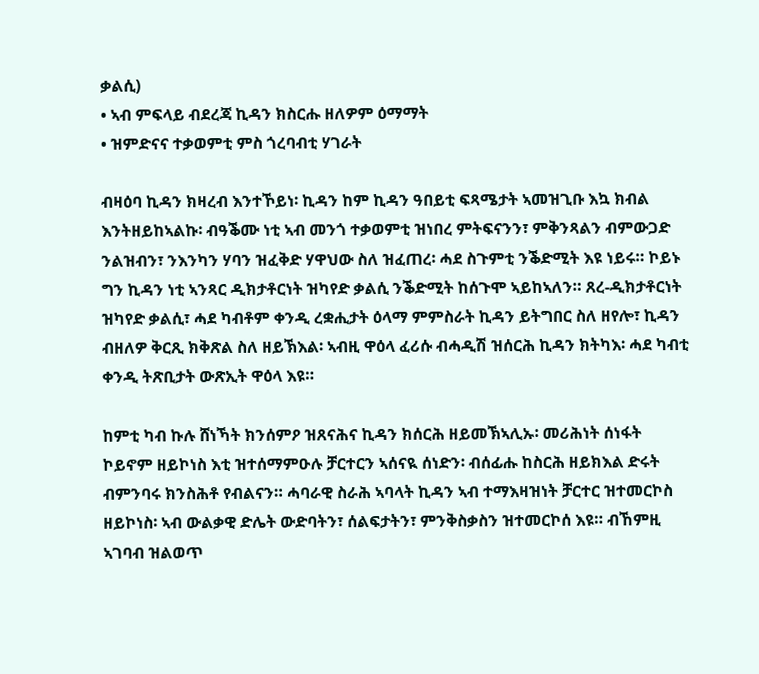ቃልሲ)
• ኣብ ምፍላይ ብደረጃ ኪዳን ክስርሑ ዘለዎም ዕማማት
• ዝምድናና ተቃወምቲ ምስ ጎረባብቲ ሃገራት

ብዛዕባ ኪዳን ክዛረብ እንተኾይነ፡ ኪዳን ከም ኪዳን ዓበይቲ ፍጻሜታት ኣመዝጊቡ እኳ ክብል እንትዘይከኣልኩ፡ ብዓቕሙ ነቲ ኣብ መንጎ ተቃወምቲ ዝነበረ ምትፍናንን፣ ምቅንጻልን ብምውጋድ ንልዝብን፣ ንእንካን ሃባን ዝፈቅድ ሃዋህው ስለ ዝፈጠረ፡ ሓደ ስጉምቲ ንቕድሚት እዩ ነይሩ። ኮይኑ ግን ኪዳን ነቲ ኣንጻር ዲክታቶርነት ዝካየድ ቃልሲ ንቕድሚት ከሰጉሞ ኣይከኣለን። ጸረ-ዲክታቶርነት ዝካየድ ቃልሲ፣ ሓደ ካብቶም ቀንዲ ረቋሒታት ዕላማ ምምስራት ኪዳን ይትግበር ስለ ዘየሎ፣ ኪዳን ብዘለዎ ቅርጺ ክቅጽል ስለ ዘይኽእል፡ ኣብዚ ዋዕላ ፈሪሱ ብሓዲሽ ዝሰርሕ ኪዳን ክትካእ፡ ሓደ ካብቲ ቀንዲ ትጽቢታት ውጽኢት ዋዕላ እዩ።

ከምቲ ካብ ኩሉ ሸነኻት ክንሰምዖ ዝጸናሕና ኪዳን ክሰርሕ ዘይመኽኣሊኡ፡ መሪሕነት ሰነፋት ኮይኖም ዘይኮነስ እቲ ዝተሰማምዑሉ ቻርተርን ኣሰናዪ ሰነድን፡ ብሰፊሑ ከስርሕ ዘይክእል ድሩት ብምንባሩ ክንስሕቶ የብልናን። ሓባራዊ ስራሕ ኣባላት ኪዳን ኣብ ተማእዛዝነት ቻርተር ዝተመርኮስ ዘይኮነስ፡ ኣብ ውልቃዊ ድሌት ውድባትን፣ ሰልፍታትን፣ ምንቅስቃስን ዝተመርኮሰ እዩ። ብኸምዚ ኣገባብ ዝልወጥ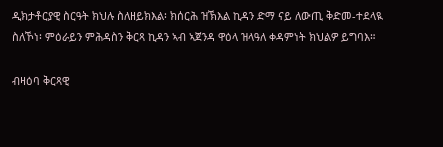ዲክታቶርያዊ ስርዓት ክህሉ ስለዘይክእል፡ ክሰርሕ ዝኽእል ኪዳን ድማ ናይ ለውጢ ቅድመ-ተደላዪ ስለኾነ፡ ምዕራይን ምሕዳስን ቅርጻ ኪዳን ኣብ ኣጀንዳ ዋዕላ ዝላዓለ ቀዳምነት ክህልዎ ይግባእ።

ብዛዕባ ቅርጻዊ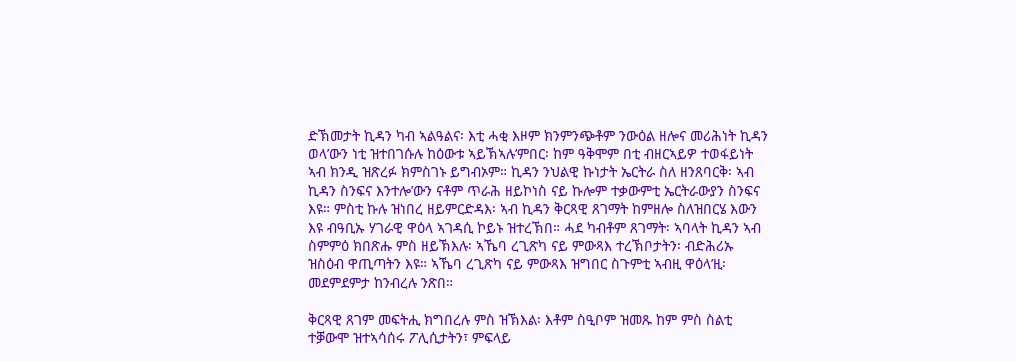ድኽመታት ኪዳን ካብ ኣልዓልና፡ እቲ ሓቂ እዞም ክንምንጭቶም ንውዕል ዘሎና መሪሕነት ኪዳን ወላ’ውን ነቲ ዝተበገሱሉ ከዕውቱ ኣይኽኣሉ’ምበር፡ ከም ዓቅሞም በቲ ብዘርኣይዎ ተወፋይነት ኣብ ክንዲ ዝጽረፉ ክምስገኑ ይግብኦም። ኪዳን ንህልዊ ኩነታት ኤርትራ ስለ ዘንጸባርቅ፡ ኣብ ኪዳን ስንፍና እንተሎ’ውን ናቶም ጥራሕ ዘይኮነስ ናይ ኩሎም ተቃውምቲ ኤርትራውያን ስንፍና እዩ። ምስቲ ኩሉ ዝነበረ ዘይምርድዳእ፡ ኣብ ኪዳን ቅርጻዊ ጸገማት ከምዘሎ ስለዝበርሄ እውን እዩ ብዓቢኡ ሃገራዊ ዋዕላ ኣገዳሲ ኮይኑ ዝተረኽበ። ሓደ ካብቶም ጸገማት፡ ኣባላት ኪዳን ኣብ ስምምዕ ክበጽሑ ምስ ዘይኽእሉ፡ ኣኼባ ረጊጽካ ናይ ምውጻእ ተረኽቦታትን፡ ብድሕሪኡ ዝስዕብ ዋጢጣትን እዩ። ኣኼባ ረጊጽካ ናይ ምውጻእ ዝግበር ስጉምቲ ኣብዚ ዋዕላ’ዚ፡ መደምደምታ ከንብረሉ ንጽበ።

ቅርጻዊ ጸገም መፍትሒ ክግበረሉ ምስ ዝኽእል፡ እቶም ስዒቦም ዝመጹ ከም ምስ ስልቲ ተቓውሞ ዝተኣሳሰሩ ፖሊሲታትን፣ ምፍላይ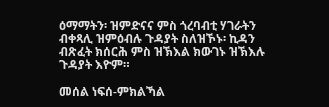ዕማማትን፡ ዝምድናና ምስ ጎረባብቲ ሃገራትን ብቀጻሊ ዝምዕብሉ ጉዳያት ስለዝኾኑ፡ ኪዳን ብጽፈት ክሰርሕ ምስ ዝኽእል ክውገኑ ዝኽእሉ ጉዳያት እዮም።

መሰል ነፍሰ-ምክልኻል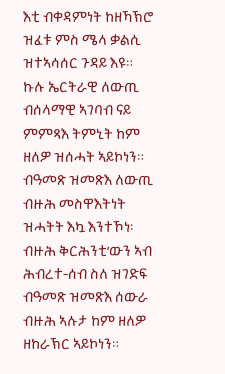እቲ ብቀዳምነት ከዘኻኽሮ ዝፈቱ ምስ ሜላ ቃልሲ ዝተኣሳሰር ጉዳይ እዩ። ኩሉ ኤርትራዊ ለውጢ ብሰላማዊ ኣገባብ ናይ ምምጻእ ትምኒት ከም ዘለዎ ዝሰሓት ኣይኮነን። ብዓመጽ ዝመጽእ ለውጢ ብዙሕ መስዋእትነት ዝሓትት እኳ እንተኾነ፡ ብዙሕ ቅርሕንቲ’ውን ኣብ ሕብረተ-ሰብ ስለ ዝገድፍ ብዓመጽ ዝመጽእ ሰውራ ብዙሕ ኣሉታ ከም ዘለዎ ዘከራኽር ኣይኮነን።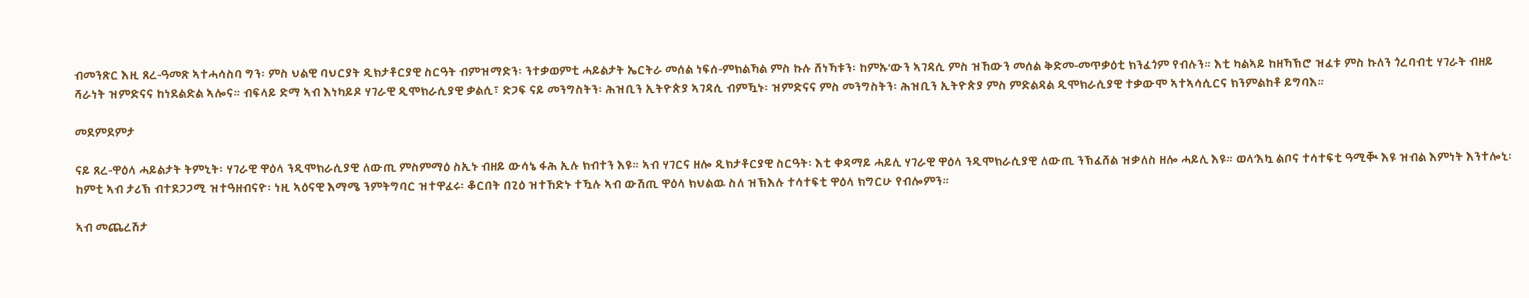ብመንጽር እዚ ጸረ-ዓመጽ ኣተሓሳስባ ግን፡ ምስ ህልዊ ባህርያት ዲክታቶርያዊ ስርዓት ብምዝማድን፡ ንተቃወምቲ ሓይልታት ኤርትራ መሰል ነፍሰ-ምክልኻል ምስ ኩሉ ሸነኻቱን፡ ከምኡ’ውን ኣገዳሲ ምስ ዝኸውን መሰል ቅድመ-መጥቃዕቲ ክንፈጎም የብሉን። እቲ ካልኣይ ከዘኻኽሮ ዝፈቱ ምስ ኩለን ጎረባብቲ ሃገራት ብዘይ ሻራነት ዝምድናና ከነደልድል ኣሎና። ብፍላይ ድማ ኣብ እነካይዶ ሃገራዊ ዲሞክራሲያዊ ቃልሲ፣ ድጋፍ ናይ መንግስትን፡ ሕዝቢን ኢትዮጵያ ኣገዳሲ ብምዃኑ፡ ዝምድናና ምስ መንግስትን፡ ሕዝቢን ኢትዮጵያ ምስ ምድልዳል ዲሞክራሲያዊ ተቃውሞ ኣተኣሳሲርና ክንምልከቶ ይግባእ።

መደምደምታ

ናይ ጸረ-ዋዕላ ሓይልታት ትምኒት፡ ሃገራዊ ዋዕላ ንዲሞክራሲያዊ ለውጢ ምስምማዕ ስኢኑ ብዘይ ውሳኔ ፋሕ ኢሉ ክብተን እዩ። ኣብ ሃገርና ዘሎ ዲክታቶርያዊ ስርዓት፡ እቲ ቀዳማይ ሓይሊ ሃገራዊ ዋዕላ ንዲሞክራሲያዊ ለውጢ ንኽፈሸል ዝቃለስ ዘሎ ሓይሊ እዩ። ወላ’እኳ ልቦና ተሳተፍቲ ዓሚቚ እዩ ዝብል እምነት እንተሎኒ፡ ከምቲ ኣብ ታሪኽ ብተደጋጋሚ ዝተዓዘብናዮ፡ ነዚ ኣዕናዊ እማሜ ንምትግባር ዝተዋፈሩ፡ ቆርበት በጊዕ ዝተኸድኑ ተዃሉ ኣብ ውሽጢ ዋዕላ ክህልዉ ስለ ዝኽእሉ ተሳተፍቲ ዋዕላ ክግርሁ የብሎምን።

ኣብ መጨረሽታ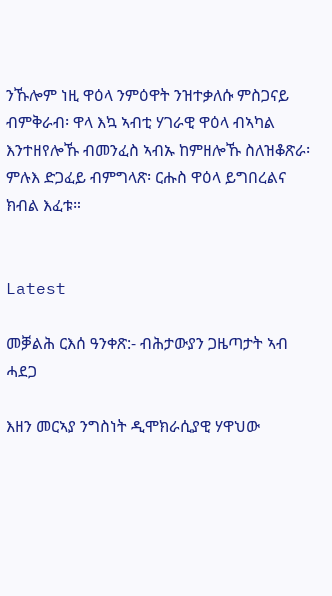ንኹሎም ነዚ ዋዕላ ንምዕዋት ንዝተቃለሱ ምስጋናይ ብምቅራብ፡ ዋላ እኳ ኣብቲ ሃገራዊ ዋዕላ ብኣካል እንተዘየሎኹ ብመንፈስ ኣብኡ ከምዘሎኹ ስለዝቆጽራ፡ ምሉእ ድጋፈይ ብምግላጽ፡ ርሑስ ዋዕላ ይግበረልና ክብል እፈቱ።


Latest

መቓልሕ ርእሰ ዓንቀጽ:- ብሕታውያን ጋዜጣታት ኣብ ሓደጋ

እዘን መርኣያ ንግስነት ዲሞክራሲያዊ ሃዋህው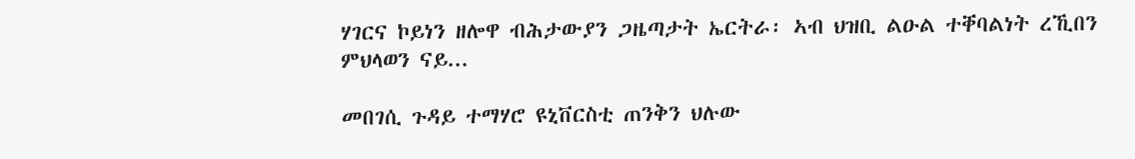ሃገርና ኮይነን ዘሎዋ ብሕታውያን ጋዜጣታት ኤርትራ፡ ኣብ ህዝቢ ልዑል ተቐባልነት ረኺበን ምህላወን ናይ...

መበገሲ ጉዳይ ተማሃሮ ዩኒቨርስቲ ጠንቅን ህሉው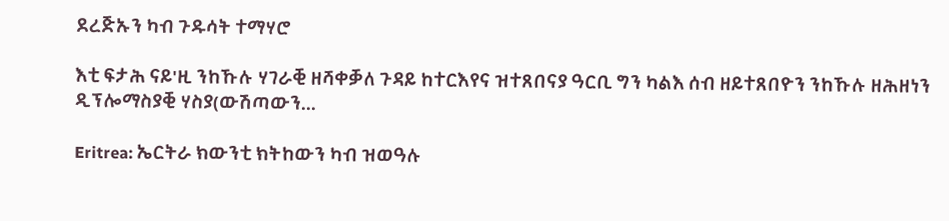ደረጅኡን ካብ ጉዱሳት ተማሃሮ

እቲ ፍታሕ ናይ'ዚ ንከኹሉ ሃገራቒ ዘሻቀቓለ ጉዳይ ከተርእየና ዝተጸበናያ ዓርቢ ግን ካልእ ሰብ ዘይተጸበዮን ንከኹሉ ዘሕዘነን ዲፕሎማስያቒ ሃስያ(ውሽጣውን...

Eritrea: ኤርትራ ክውንቲ ክትከውን ካብ ዝወዓሉ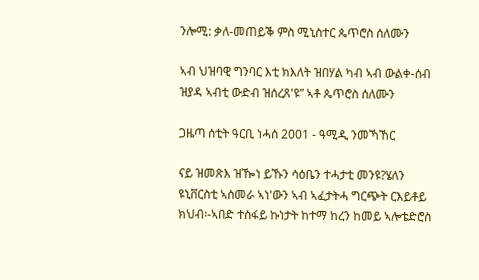ንሎሚ: ቃለ-መጠይቕ ምስ ሚኒስተር ጴጥሮስ ሰለሙን

ኣብ ህዝባዊ ግንባር እቲ ክእለት ዝበሃል ካብ ኣብ ውልቀ-ሰብ ዝያዳ ኣብቲ ውድብ ዝሰረጸ'ዩ” ኣቶ ጴጥሮስ ሰለሙን

ጋዜጣ ሰቲት ዓርቢ ነሓሰ 2001 - ዓሚዲ ንመኻኸር

ናይ ዝመጽእ ዝዀነ ይኹን ሳዕቤን ተሓታቲ መንዩ?ሄለን ዩኒቨርስቲ ኣስመራ ኣነ'ውን ኣብ ኣፈታትሓ ግርጭት ርእይቶይ ክህብ፡-ኣበድ ተስፋይ ኩነታት ከተማ ከረን ከመይ ኣሎቴድሮስ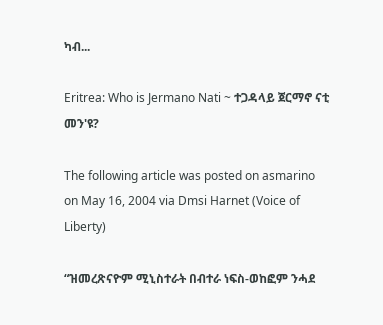ካብ...

Eritrea: Who is Jermano Nati ~ ተጋዳላይ ጀርማኖ ናቲ መን'ዩ?

The following article was posted on asmarino on May 16, 2004 via Dmsi Harnet (Voice of Liberty)

“ዝመረጽናዮም ሚኒስተራት በብተራ ነፍስ-ወከፎም ንሓደ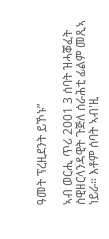ዓመት ፕረዚደንት ይኾኑ”

ኣብ ወርሒ ጥሪ 2001 3 ሰባት ዝሓቖፈት ስዊዘርላንዳዊት ጉጅለ ሰራሕቲ ፊልም መጺኣ ነይራ። እቶም ሰባት ኣብ'ዚ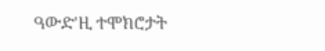ዓውድ'ዚ ተሞክሮታት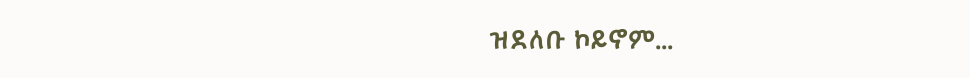ዝደለቡ ኮይኖም...